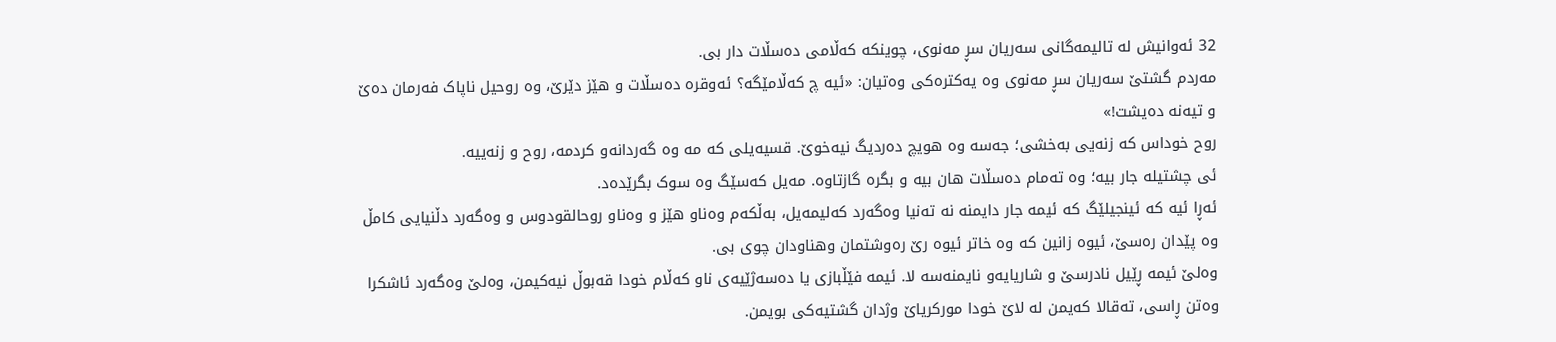32 ئەوانیش له تالیمەگانی سەریان سڕ مەنوی، چوینکه کەڵامی دەسڵات دار بی.
مەردم گشتێ سەریان سڕ مەنوی وه یەکترەکی وەتیان: «ئیه چ کەڵامێگه؟ ئەوقره دەسڵات و هێز دێرێ، وه روحیل ناپاک فەرمان دەێ و تیەنه دەیشت!»
روح خوداس که زنەیی بەخشی؛ جەسه وه هویچ دەردیگ نیەخوێ. قسیەیلی که مه وه گەردانەو کردمه، روح و زنەییه.
ئی چشتیله جار بیه؛ وه تەمام دەسڵات هان بیه و بگره گازتاوه. مەیل کەسێگ وه سوک بگرێدەد.
ئەڕا ئیه که ئینجیلێگ که ئیمه جار دایمنه نه تەنیا وەگەرد کەلیمەیل، بەڵکەم وەناو هێز و وەناو روحالقودوس و وەگەرد دڵنیایی کامڵ وه پێدان رەسێ، ئیوه زانين که وه خاتر ئیوه رێ رەوشتمان وهناودان چوی بی.
وەلێ ئیمه ڕێیل نادرسێ و شاریایەو نایمنەسه لا. ئیمه فێڵبازی یا دەسەژێیەی ناو کەڵام خودا قەبوڵ نیەکیمن، وەلێ وەگەرد ئاشکرا وەتن ڕاسی، تەقالا کەیمن له لاێ خودا مورکریاێ وژدان گشتیەکی بویمن.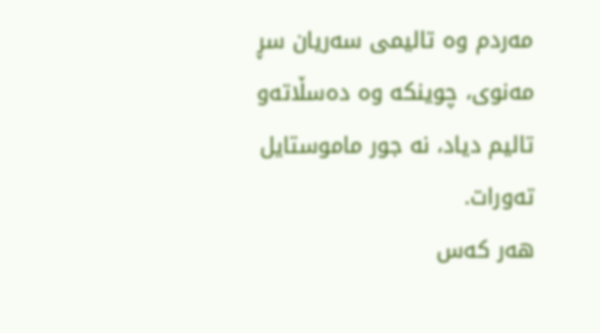مەردم وه تالیمی سەریان سڕ مەنوی، چوینکه وه دەسڵاتەو تالیم دیاد، نه جور ماموستایل تەورات.
هەر کەس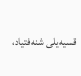قسیەیلی شنەفتیاد،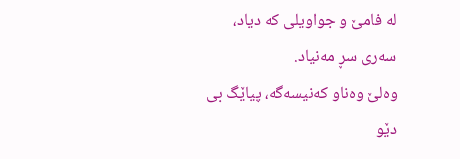له فامێ و جواویلی که دیاد، سەری سڕ مەنیاد.
وەلێ وەناو کەنیسەگه، پیاێگ بی دێو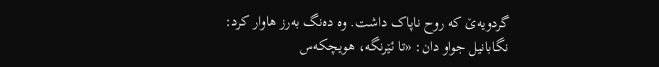گردویەێ که روح ناپاک داشت. وه دەنگ بەرز هاوار کرد:
نگابانیل جواو دان: «تا ئێرنگه، هویچکەس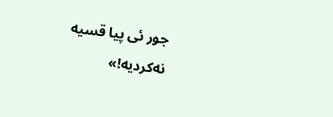جور ئی پیا قسیه نەکردیه!»